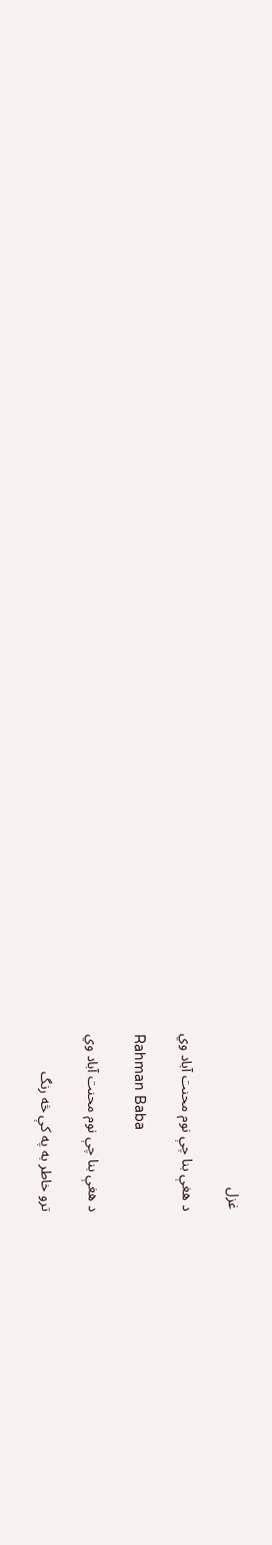غزل

د هغې بنا چې نوم محنت آباد وي

Rahman Baba

د هغې بنا چې نوم محنت آباد وي

ترو خاطر به په کې څه رنگ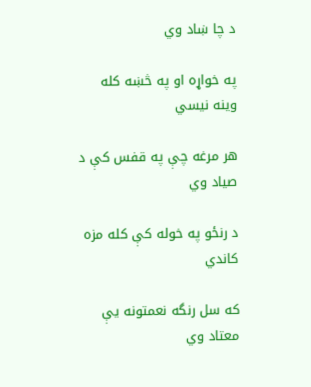د چا ښاد وي

په خواړه او په څښه کله وينه نيسي

هر مرغه چې په قفس کې د صياد وي

د رنځو په خوله کې کله مزه کاندي

که سل رنگه نعمتونه يې معتاد وي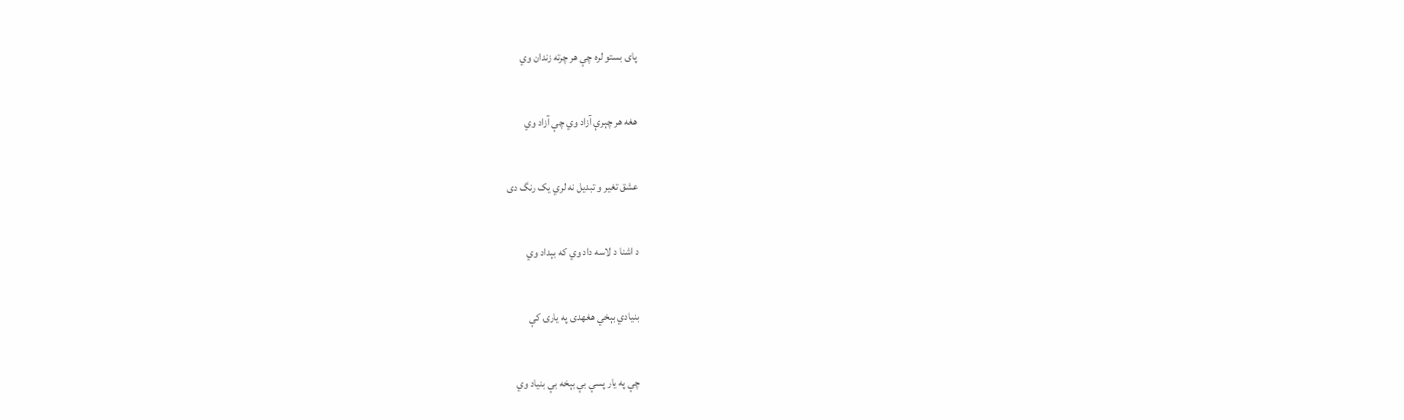پای بستو لره چې هر چرته زندان وي

هغه هر چېرې آزاد وي چې آزاد وي

عشق تغير و تبديل نه لري يک رنگ دی

د اشنا د لاسه داد وي که بېداد وي

بنيادي بېخي هغهدی په يارۍ کې

چې په يار پسې بې بېخه بې بنياد وي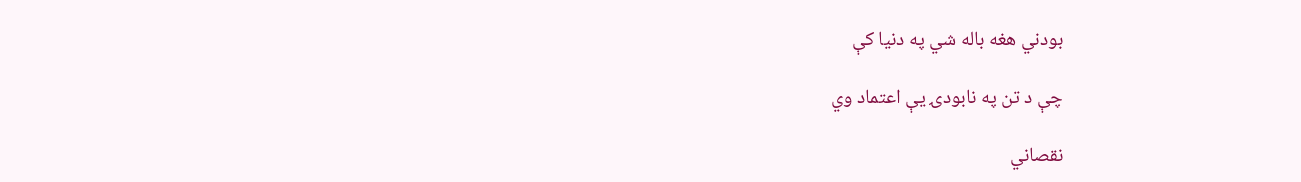بودني هغه باله شي په دنيا کې

چې د تن په نابودۍ يې اعتماد وي

نقصاني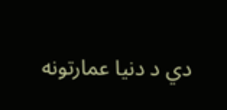دي د دنيا عمارتونه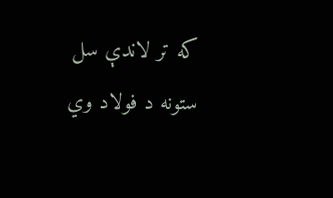که تر لاندې سل ستونه د فولاد وي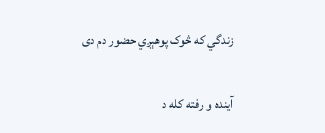زندگي که څوک پوهېږي حضور دم دی

آينده و رفته کله د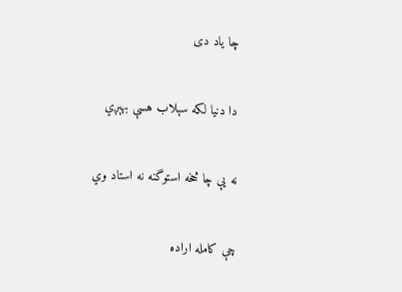چا ياد دی

دا دنيا لکه سېلاب هسې بهېږي

نه يې چا څخه استوگنه نه استاد وي

چې کامله اراده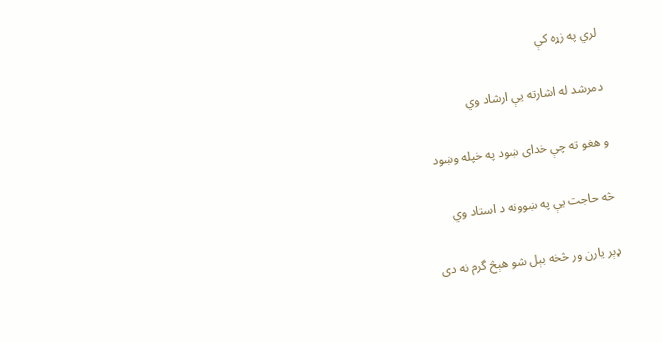لري په زړه کې

دمرشد له اشارته يې ارشاد وي

و هغو ته چې خدای ښود په خپله وښود

څه حاجت يې په ښوونه د استاد وي

ډېر يارن ور څخه بېل شو هېڅ گرم نه دی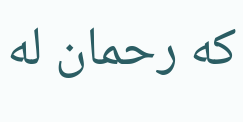که رحمان له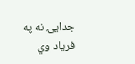جدايۍ نه په فرياد وي